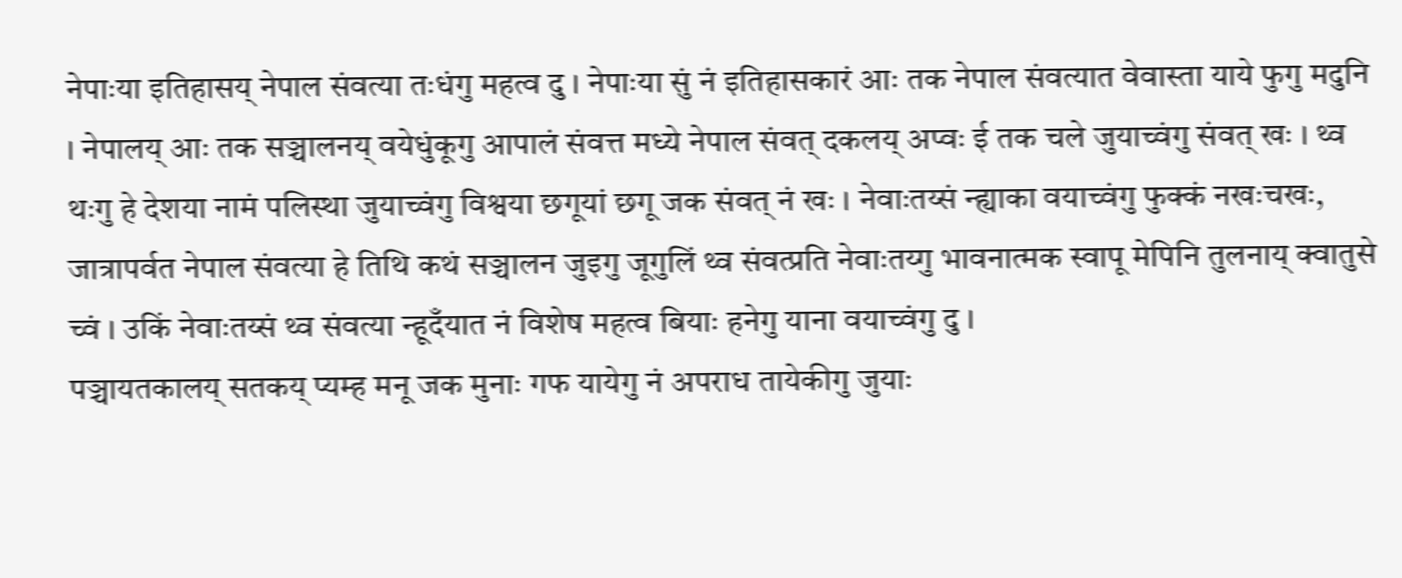नेपाःया इतिहासय् नेपाल संवत्या तःधंगु महत्व दु । नेपाःया सुं नं इतिहासकारं आः तक नेपाल संवत्यात वेवास्ता याये फुगु मदुनि । नेपालय् आः तक सञ्चालनय् वयेधुंकूगु आपालं संवत्त मध्ये नेपाल संवत् दकलय् अप्वः ई तक चले जुयाच्वंगु संवत् खः । थ्व थःगु हे देशया नामं पलिस्था जुयाच्वंगु विश्वया छगूयां छगू जक संवत् नं खः । नेवाःतय्सं न्ह्याका वयाच्वंगु फुक्कं नखःचखः, जात्रापर्वत नेपाल संवत्या हे तिथि कथं सञ्चालन जुइगु जूगुलिं थ्व संवत्प्रति नेवाःतय्गु भावनात्मक स्वापू मेपिनि तुलनाय् क्वातुसे च्वं । उकिं नेवाःतय्सं थ्व संवत्या न्हूदँयात नं विशेष महत्व बियाः हनेगु याना वयाच्वंगु दु ।
पञ्चायतकालय् सतकय् प्यम्ह मनू जक मुनाः गफ यायेगु नं अपराध तायेकीगु जुयाः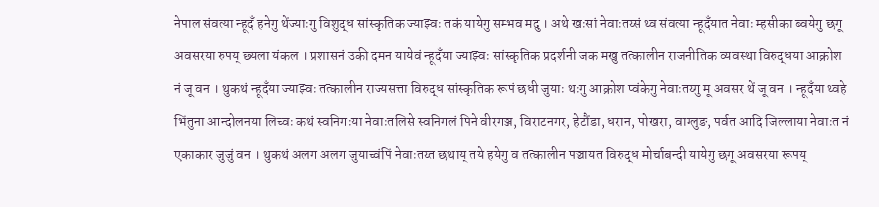नेपाल संवत्या न्हूदँ हनेगु थेंज्याःगु विशुद्ध सांस्कृतिक ज्याझ्वः तकं यायेगु सम्भव मदु । अथे खःसां नेवाःतय्सं थ्व संवत्या न्हूदँयात नेवाः म्हसीका ब्वयेगु छगू अवसरया रुपय् छ्यला यंकल । प्रशासनं उकी दमन यायेवं न्हूदँया ज्याझ्वः सांस्कृतिक प्रदर्शनी जक मखु तत्कालीन राजनीतिक व्यवस्था विरुद्धया आक्रोश नं जू वन । थुकथं न्हूदँया ज्याझ्वः तत्कालीन राज्यसत्ता विरुद्ध सांस्कृतिक रूपं छधी जुयाः थःगु आक्रोश प्वंकेगु नेवाःतय्गु मू अवसर थें जू वन । न्हूदँया थ्वहे भिंतुना आन्दोलनया लिच्वः कथं स्वनिगःया नेवाःतलिसे स्वनिगलं पिने वीरगञ्ज, विराटनगर, हेटौंडा, धरान, पोखरा, वाग्लुङ, पर्वत आदि जिल्लाया नेवाःत नं एकाकार जुजुं वन । थुकथं अलग अलग जुयाच्वंपिं नेवाःतय्त छथाय् तये हयेगु व तत्कालीन पञ्चायत विरुद्ध मोर्चाबन्दी यायेगु छगू अवसरया रूपय्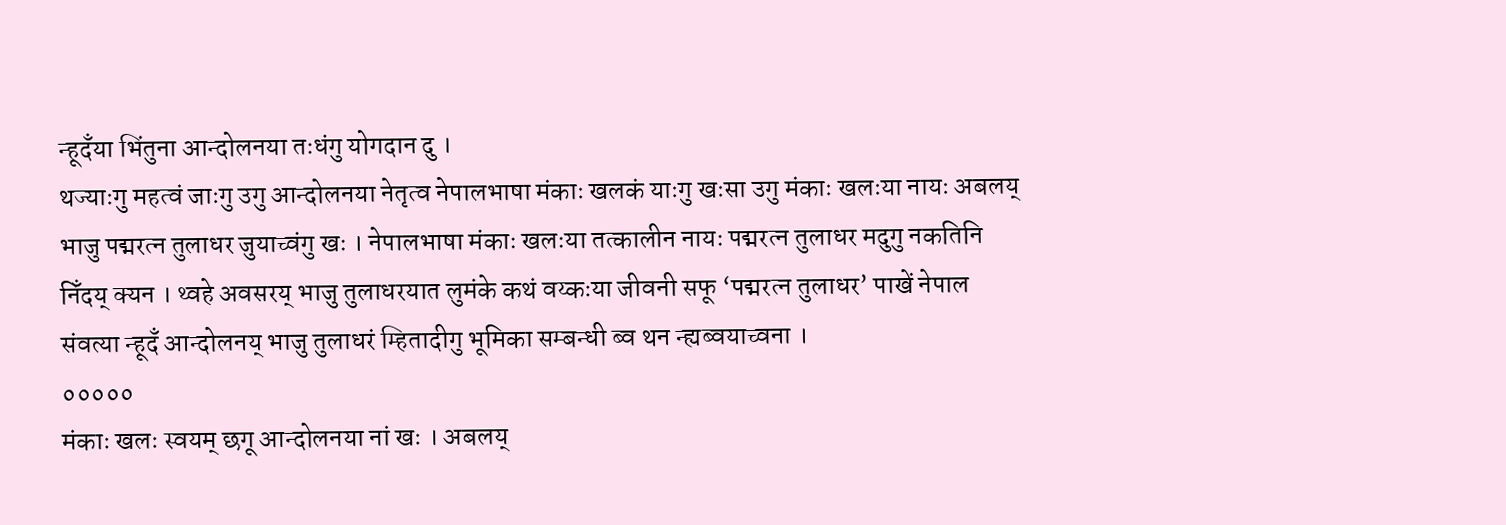न्हूदँया भिंतुना आन्दोलनया तःधंगु योगदान दु ।
थज्याःगु महत्वं जाःगु उगु आन्दोलनया नेतृत्व नेपालभाषा मंकाः खलकं याःगु खःसा उगु मंकाः खलःया नायः अबलय् भाजु पद्मरत्न तुलाधर जुयाच्वंगु खः । नेपालभाषा मंकाः खलःया तत्कालीन नायः पद्मरत्न तुलाधर मदुगु नकतिनि निँदय् क्यन । थ्वहे अवसरय् भाजु तुलाधरयात लुमंके कथं वय्कःया जीवनी सफू ‘पद्मरत्न तुलाधर’ पाखें नेपाल संवत्या न्हूदँ आन्दोलनय् भाजु तुलाधरं म्हितादीगु भूमिका सम्बन्धी ब्व थन न्ह्यब्वयाच्वना ।
०००००
मंकाः खलः स्वयम् छगू आन्दोलनया नां खः । अबलय्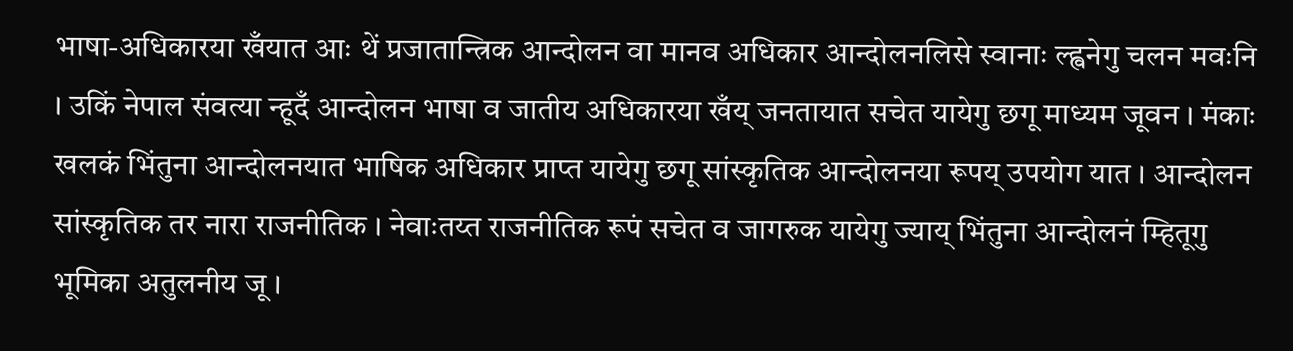भाषा-अधिकारया खँयात आः थें प्रजातान्त्रिक आन्दोलन वा मानव अधिकार आन्दोलनलिसे स्वानाः ल्ह्वनेगु चलन मवःनि । उकिं नेपाल संवत्या न्हूदँ आन्दोलन भाषा व जातीय अधिकारया खँय् जनतायात सचेत यायेगु छगू माध्यम जूवन । मंकाः खलकं भिंतुना आन्दोलनयात भाषिक अधिकार प्राप्त यायेगु छगू सांस्कृतिक आन्दोलनया रूपय् उपयोग यात । आन्दोलन सांस्कृतिक तर नारा राजनीतिक । नेवाःतय्त राजनीतिक रूपं सचेत व जागरुक यायेगु ज्याय् भिंतुना आन्दोलनं म्हितूगु भूमिका अतुलनीय जू ।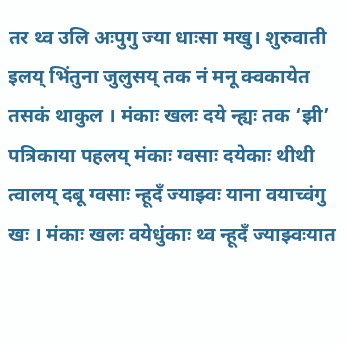तर थ्व उलि अःपुगु ज्या धाःसा मखु। शुरुवाती इलय् भिंतुना जुलुसय् तक नं मनू क्वकायेत तसकं थाकुल । मंकाः खलः दये न्ह्यः तक ‘झी’ पत्रिकाया पहलय् मंकाः ग्वसाः दयेकाः थीथी त्वालय् दबू ग्वसाः न्हूदँ ज्याझ्वः याना वयाच्वंगु खः । मंकाः खलः वयेधुंकाः थ्व न्हूदँ ज्याझ्वःयात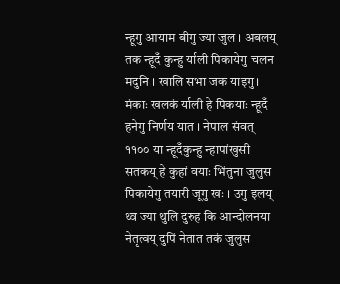न्हूगु आयाम बीगु ज्या जुल । अबलय् तक न्हूदँ कुन्हु र्याली पिकायेगु चलन मदुनि । खालि सभा जक याइगु। मंकाः खलकं र्याली हे पिकयाः न्हूदँ हनेगु निर्णय यात । नेपाल संवत् ११०० या न्हूदँकुन्हु न्हापांखुसी सतकय् हे कुहां वयाः भिंतुना जुलुस पिकायेगु तयारी जूगु खः । उगु इलय् थ्व ज्या थुलि दुरुह कि आन्दोलनया नेतृत्वय् दुपिं नेतात तकं जुलुस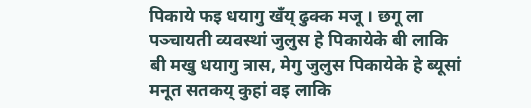पिकाये फइ धयागु खँय् ढुक्क मजू । छगू ला पञ्चायती व्यवस्थां जुलुस हे पिकायेके बी लाकि बी मखु धयागु त्रास, मेगु जुलुस पिकायेके हे ब्यूसां मनूत सतकय् कुहां वइ लाकि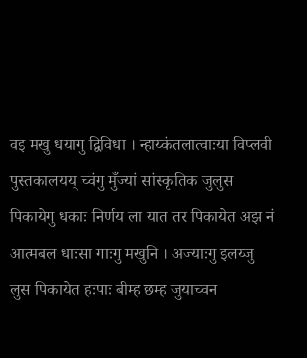वइ मखु धयागु द्विविधा । न्हाय्कंतलात्वाःया विप्लवी पुस्तकालयय् च्वंगु मुँज्यां सांस्कृतिक जुलुस पिकायेगु धकाः निर्णय ला यात तर पिकायेत अझ नं आत्मबल धाःसा गाःगु मखुनि । अज्याःगु इलय्जु लुस पिकायेत हःपाः बीम्ह छम्ह जुयाच्वन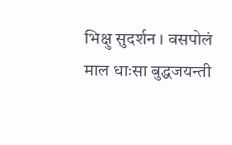भिक्षु सुदर्शन । वसपोलं माल धाःसा बुद्धजयन्ती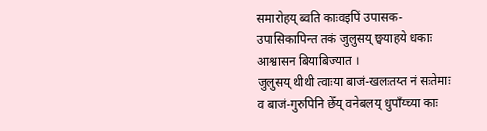समारोहय् ब्वति काःवइपिं उपासक-उपासिकापिन्त तकं जुलुसय् छ्वयाहये धकाः आश्वासन बियाबिज्यात ।
जुलुसय् थीथी त्वाःया बाजं-खलःतय्त नं सःतेमाः व बाजं-गुरुपिनि छेँय् वनेबलय् धुपाँय्च्या काः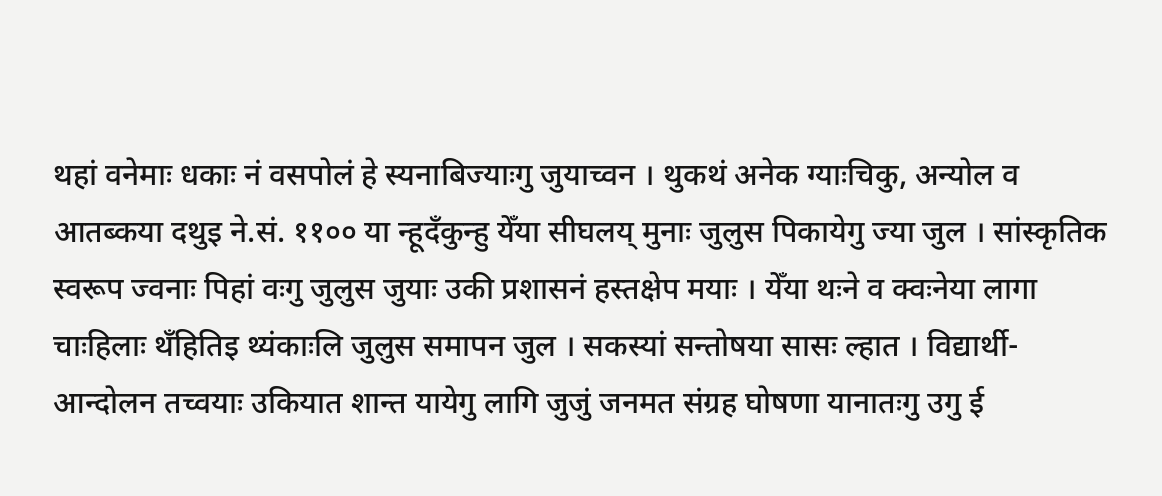थहां वनेमाः धकाः नं वसपोलं हे स्यनाबिज्याःगु जुयाच्वन । थुकथं अनेक ग्याःचिकु, अन्योल व आतब्कया दथुइ ने.सं. ११०० या न्हूदँकुन्हु येँया सीघलय् मुनाः जुलुस पिकायेगु ज्या जुल । सांस्कृतिक स्वरूप ज्वनाः पिहां वःगु जुलुस जुयाः उकी प्रशासनं हस्तक्षेप मयाः । येँया थःने व क्वःनेया लागा चाःहिलाः थँहितिइ थ्यंकाःलि जुलुस समापन जुल । सकस्यां सन्तोषया सासः ल्हात । विद्यार्थी-आन्दोलन तच्वयाः उकियात शान्त यायेगु लागि जुजुं जनमत संग्रह घोषणा यानातःगु उगु ई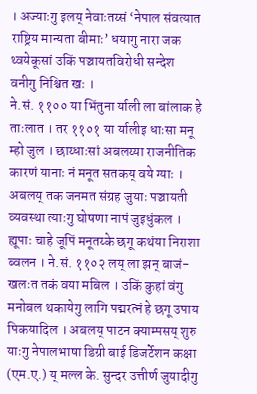। अज्याःगु इलय् नेवाःतय्सं ‘नेपाल संवत्यात राष्ट्रिय मान्यता बीमाः’ धयागु नारा जक थ्वयेकूसां उकिं पञ्चायतविरोधी सन्देश वनीगु निश्चित खः ।
ने.सं. ११०० या भिंतुना र्याली ला बांलाक हे ताःलात । तर ११०१ या र्यालीइ धाःसा मनू म्हो जुल । छाय्धाःसां अबलय्या राजनीतिक कारणं यानाः नं मनूत सतकय् वये ग्याः । अबलय् तक जनमत संग्रह जुयाः पञ्चायती व्यवस्था त्याःगु घोषणा नापं जुइधुंकल । ह्यूपाः चाहे जूपिं मनूतय्के छगू कथंया निराशा ब्वलन । ने.सं. ११०२ लय् ला झन् बाजं-खलःत तकं वया मबिल । उकिं कुहां वंगु मनोबल थकायेगु लागि पद्मरत्नं हे छगू उपाय पिकयादिल । अबलय् पाटन क्याम्पसय् शुरु याःगु नेपालभाषा डिग्री बाई डिजर्टेशन कक्षा (एम.ए.) य् मल्ल के. सुन्दर उत्तीर्ण जुयादीगु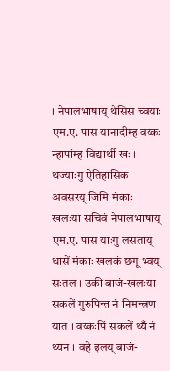। नेपालभाषाय् थेसिस च्वयाः एम.ए. पास यानादीम्ह वय्कः न्हापांम्ह विद्यार्थी खः । थज्याःगु ऐतिहासिक अवसरय् जिमि मंकाः खलःया सचिवं नेपालभाषाय् एम.ए. पास याःगु लसताय् धासें मंकाः खलकं छगू भ्वय् सःतल । उकी बाजं-खलःया सकलें गुरुपिन्त नं निमन्त्रण यात । वय्कःपिं सकलें थ्यँ नं थ्यन । वहे इलय् बाजं-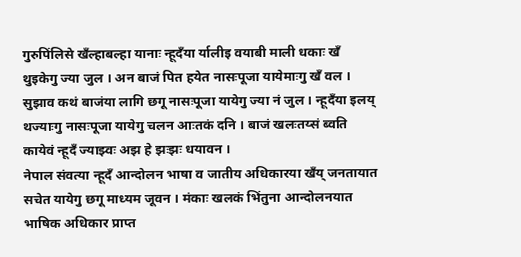गुरुपिंलिसे खँल्हाबल्हा यानाः न्हूदँया र्यालीइ वयाबी माली धकाः खँ थुइकेगु ज्या जुल । अन बाजं पित हयेत नासःपूजा यायेमाःगु खँ वल । सुझाव कथं बाजंया लागि छगू नासःपूजा यायेगु ज्या नं जुल । न्हूदँया इलय् थज्याःगु नासःपूजा यायेगु चलन आःतकं दनि । बाजं खलःतय्सं ब्वति कायेवं न्हूदँ ज्याझ्वः अझ हे झःझः धयावन ।
नेपाल संवत्या न्हूदँ आन्दोलन भाषा व जातीय अधिकारया खँय् जनतायात सचेत यायेगु छगू माध्यम जूवन । मंकाः खलकं भिंतुना आन्दोलनयात भाषिक अधिकार प्राप्त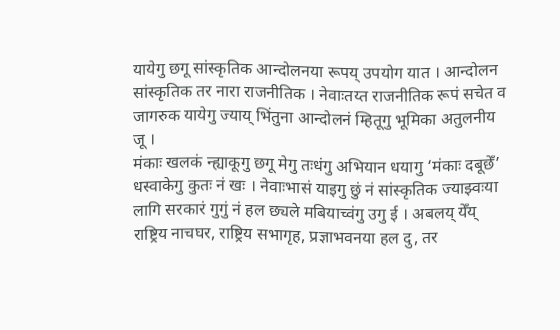यायेगु छगू सांस्कृतिक आन्दोलनया रूपय् उपयोग यात । आन्दोलन सांस्कृतिक तर नारा राजनीतिक । नेवाःतय्त राजनीतिक रूपं सचेत व जागरुक यायेगु ज्याय् भिंतुना आन्दोलनं म्हितूगु भूमिका अतुलनीय जू ।
मंकाः खलकं न्ह्याकूगु छगू मेगु तःधंगु अभियान धयागु ‘मंकाः दबूछेँ’ धस्वाकेगु कुतः नं खः । नेवाःभासं याइगु छुं नं सांस्कृतिक ज्याझ्वःया लागि सरकारं गुगुं नं हल छ्यले मबियाच्वंगु उगु ई । अबलय् येँय् राष्ट्रिय नाचघर, राष्ट्रिय सभागृह, प्रज्ञाभवनया हल दु, तर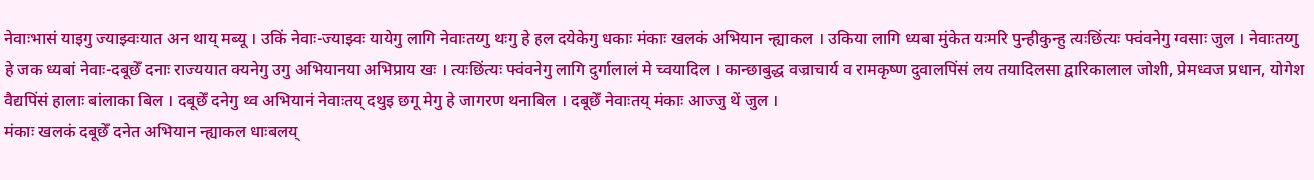नेवाःभासं याइगु ज्याझ्वःयात अन थाय् मब्यू । उकिं नेवाः-ज्याझ्वः यायेगु लागि नेवाःतय्गु थःगु हे हल दयेकेगु धकाः मंकाः खलकं अभियान न्ह्याकल । उकिया लागि ध्यबा मुंकेत यःमरि पुन्हीकुन्हु त्यःछिंत्यः फ्वंवनेगु ग्वसाः जुल । नेवाःतय्गु हे जक ध्यबां नेवाः-दबूछेँ दनाः राज्ययात क्यनेगु उगु अभियानया अभिप्राय खः । त्यःछिंत्यः फ्वंवनेगु लागि दुर्गालालं मे च्वयादिल । कान्छाबुद्ध वज्राचार्य व रामकृष्ण दुवालपिंसं लय तयादिलसा द्वारिकालाल जोशी, प्रेमध्वज प्रधान, योगेश वैद्यपिंसं हालाः बांलाका बिल । दबूछेँ दनेगु थ्व अभियानं नेवाःतय् दथुइ छगू मेगु हे जागरण थनाबिल । दबूछेँ नेवाःतय् मंकाः आज्जु थें जुल ।
मंकाः खलकं दबूछेँ दनेत अभियान न्ह्याकल धाःबलय्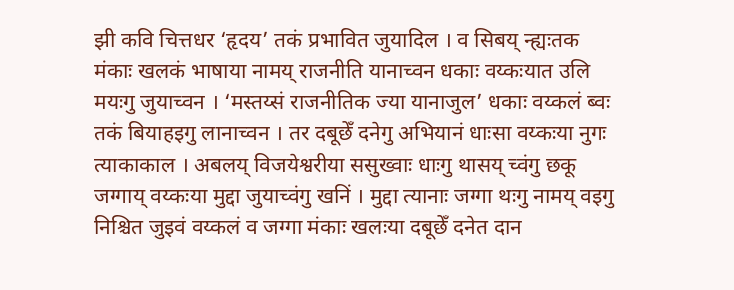झी कवि चित्तधर ‘हृदय’ तकं प्रभावित जुयादिल । व सिबय् न्ह्यःतक मंकाः खलकं भाषाया नामय् राजनीति यानाच्वन धकाः वय्कःयात उलि मयःगु जुयाच्वन । ‘मस्तय्सं राजनीतिक ज्या यानाजुल’ धकाः वय्कलं ब्वः तकं बियाहइगु लानाच्वन । तर दबूछेँ दनेगु अभियानं धाःसा वय्कःया नुगः त्याकाकाल । अबलय् विजयेश्वरीया ससुख्वाः धाःगु थासय् च्वंगु छकू जग्गाय् वय्कःया मुद्दा जुयाच्वंगु खनिं । मुद्दा त्यानाः जग्गा थःगु नामय् वइगु निश्चित जुइवं वय्कलं व जग्गा मंकाः खलःया दबूछेँ दनेत दान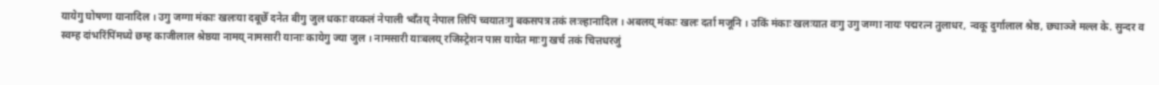यायेगु घोषणा यानादिल । उगु जग्गा मंकाः खलःया दबूछेँ दनेत बीगु जुल धकाः वय्कलं नेपाली भ्वँतय् नेपाल लिपिं च्वयातःगु बकसपत्र तकं लःल्हानादिल । अबलय् मंकाः खलः दर्ता मजूनि । उकिं मंकाः खलःयात वःगु उगु जग्गा नायः पद्मरत्न तुलाधर, न्वकू दुर्गालाल श्रेष्ठ, छ्याञ्जे मल्ल के. सुन्दर व स्वम्ह दांभरिंपिंमध्ये छम्ह काजीलाल श्रेष्ठया नामय् नामसारी यानाः कायेगु ज्या जुल । नामसारी याःबलय् रजिस्ट्रेशन पास यायेत माःगु खर्च तकं चित्तधरजुं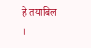हे तयाबिल ।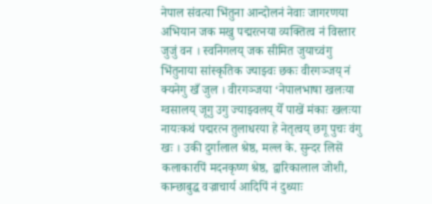नेपाल संवत्या भिंतुना आन्दोलनं नेवाः जागरणया अभियान जक मखु पद्मरत्नया व्यक्तित्व नं विस्तार जुजुं वन । स्वनिगलय् जक सीमित जुयाच्वंगु भिंतुनाया सांस्कृतिक ज्याझ्वः छकः वीरगञ्जय् नं क्यनेगु खँ जुल । वीरगञ्जया ‘नेपालभाषा खलःया ग्वसालय् जूगु उगु ज्याझ्वलय् येँ पाखें मंकाः खलःया नायःकथं पद्मरत्न तुलाधरया हे नेतृत्वय् छगू पुचः वंगु खः । उकी दुर्गालाल श्रेष्ठ, मल्ल के. सुन्दर लिसें कलाकारपिं मदनकृष्ण श्रेष्ठ, द्वारिकालाल जोशी, कान्छाबुद्ध वज्राचार्य आदिपिं नं दुथ्याः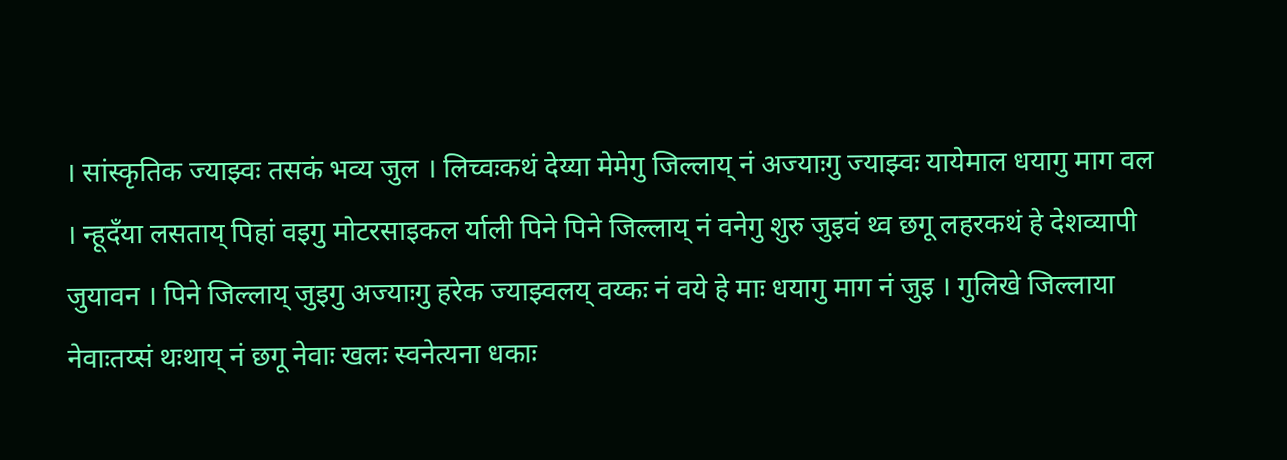। सांस्कृतिक ज्याझ्वः तसकं भव्य जुल । लिच्वःकथं देय्या मेमेगु जिल्लाय् नं अज्याःगु ज्याझ्वः यायेमाल धयागु माग वल । न्हूदँया लसताय् पिहां वइगु मोटरसाइकल र्याली पिने पिने जिल्लाय् नं वनेगु शुरु जुइवं थ्व छगू लहरकथं हे देशव्यापी जुयावन । पिने जिल्लाय् जुइगु अज्याःगु हरेक ज्याझ्वलय् वय्कः नं वये हे माः धयागु माग नं जुइ । गुलिखे जिल्लाया नेवाःतय्सं थःथाय् नं छगू नेवाः खलः स्वनेत्यना धकाः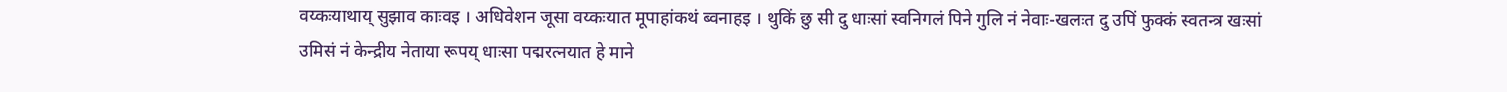वय्कःयाथाय् सुझाव काःवइ । अधिवेशन जूसा वय्कःयात मूपाहांकथं ब्वनाहइ । थुकिं छु सी दु धाःसां स्वनिगलं पिने गुलि नं नेवाः-खलःत दु उपिं फुक्कं स्वतन्त्र खःसां उमिसं नं केन्द्रीय नेताया रूपय् धाःसा पद्मरत्नयात हे माने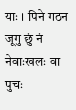याः । पिने गठन जूगु छुं नं नेवाःखलः वा पुचः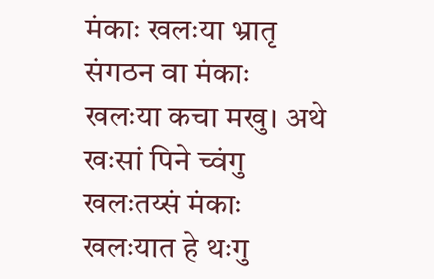मंकाः खलःया भ्रातृ संगठन वा मंकाः खलःया कचा मखु। अथे खःसां पिने च्वंगु खलःतय्सं मंकाः खलःयात हे थःगु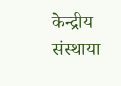केन्द्रीय संस्थाया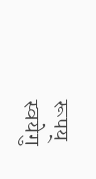रूपय् स्वयेगु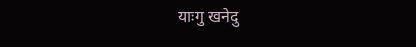याःगु खनेदु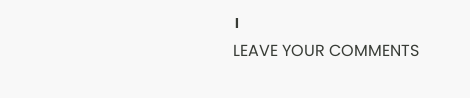।
LEAVE YOUR COMMENTS